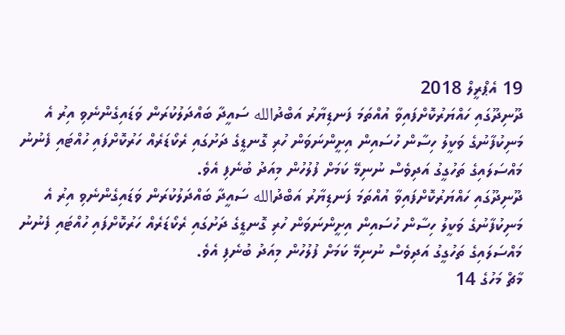19 އެޕްރީލް 2018
ދޫނިދޫގައި ހައްޔަރުކޮށްފައިވާ އުއްތަމަ ފަނޑިޔާރު އަބްދުالله ސައީދާ ބައްދަލުކުރަން ވަޑައިގެންނެވި އިރު އެ މަނިކުފާނުގެ ވަކީލު ހިސާން ހުސައިން އިށީންނަވަން ހުރި ގޮނޑީގެ ދަށުގައި ރެކޯޑަރެއް ހަރުކޮށްފައި ހުއްޓައި ފެނުނު މައްސަލައިގެ ތަހުގީގު އަދިވެސް ނުނިމޭ ކަމަށް ފުލުހުން މިއަދު ބުނެފި އެވެ.
ދޫނިދޫގައި ހައްޔަރުކޮށްފައިވާ އުއްތަމަ ފަނޑިޔާރު އަބްދުالله ސައީދާ ބައްދަލުކުރަން ވަޑައިގެންނެވި އިރު އެ މަނިކުފާނުގެ ވަކީލު ހިސާން ހުސައިން އިށީންނަވަން ހުރި ގޮނޑީގެ ދަށުގައި ރެކޯޑަރެއް ހަރުކޮށްފައި ހުއްޓައި ފެނުނު މައްސަލައިގެ ތަހުގީގު އަދިވެސް ނުނިމޭ ކަމަށް ފުލުހުން މިއަދު ބުނެފި އެވެ.
މާޗް މަހުގެ 14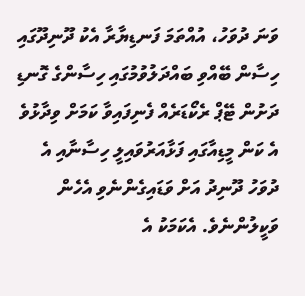ވަނަ ދުވަހު، އުއްތަމަ ފަނޑިޔާރާ އެކު ދޫނިދޫގައި ހިސާން ބޭއްވި ބައްދަލުވުމުގައި ހިސާންގެ ގޮނޑި ދަށުން ޓޭޕް ރެކޯޑަރެއް ފެނިފައިވާ ކަމަށް ވިދާޅުވެ އެ ކަން މީޑިއާގައި ފަޅާއަރުވައިލީ ހިސާނާއި އެ ދުވަހު ދޫނިދު އަށް ވަޑައިގެންނެވި އެހެން ވަކީލުންނެވެ. އެކަމަކު އެ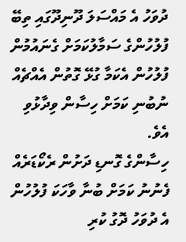ދުވަހު އެ މައްސަލަ ދޫނިދޫގައި ތިބޭ ފުލުހުންގެ ސަމާލުކަމަށް ގެނައުމުން ފުލުހުން އެކަމާ ގުޅޭ ގޮތުން އެއްޗެއް ނުބުނި ކަމަށް ހިސާން ވިދާޅުވި އެވެ.
ހިސާންގެ ގޮނޑި ދަށުން ރެކޯޑަރެއް ފެނުނު ކަމަށް ބުނާ ވާހަކަ ފުލުހުން އެ ދުވަހު ދޮގު ކުރި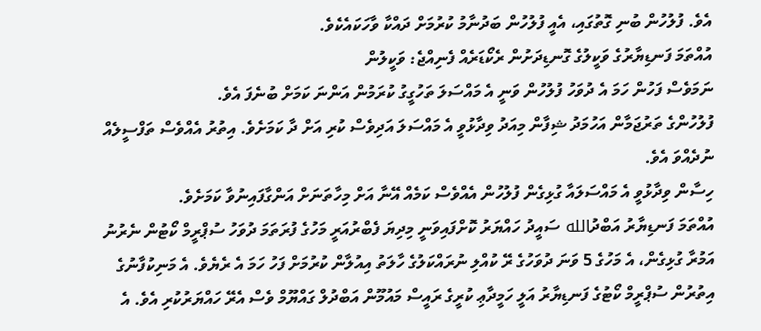އެވެ. ފުލުހުން ބުނި ގޮތުގައި، އެއީ ފުލުހުން ބަދުނާމު ކުރުމަށް ދައްކާ ވާހަކައެކެވެ.
އުއްތަމަ ފަނޑިޔާރުގެ ވަކީލުގެ ގޮނޑިދަށުން ރެކޯޑަރެއް ފެނިއްޖެ: ވަކީލުން
ނަމަވެސް ފަހުން ހަމަ އެ ދުވަހު ފުލުހުން ވަނީ އެ މައްސަލަ ތަހުގީގު ކުރަމުން އަންނަ ކަމަށް ބުނެފަ އެވެ.
ފުލުހުންގެ ތަރުޖަމާން އަހުމަދު ޝިފާން މިއަދު ވިދާޅުވީ އެ މައްސަލަ އަދިވެސް ކުރި އަށް ދާ ކަމަށެވެ. އިތުރު އެއްވެސް ތަފްސީލެއް ނުދެއްވަ އެވެ.
ހިސާން ވިދާޅުވީ އެ މައްސަލައާ ގުޅިގެން ފުލުހުން އެއްވެސް ކަމެއް އޭނާ އަށް މިހާތަނަށް އަންގާފައިނުވާ ކަމަށެވެ.
އުއްތަމަ ފަނޑިޔާރު އަބްދުالله ސައީދު ހައްޔަރު ކޮށްފައިވަނީ މިދިޔަ ފެބްރުއަރީ މަހުގެ ފުރަތަމަ ދުވަހު ސުޕްރީމް ކޯޓުން ނެރުނު އަމުރާ ގުޅިގެން، އެ މަހުގެ 5 ވަނަ ދުވަހުގެ ރޭ ކުއްލި ނުރައްކަލުގެ ހާލަތު އިއުލާން ކުރުމަށް ފަހު ހަމަ އެ ރެޔެވެ. އެ މަނިކުފާނުގެ އިތުރުން ސުޕްރީމް ކޯޓުގެ ފަނޑިޔާރު އަލީ ހަމީދާޢި ކުރީގެ ރައީސް މައުމޫން އަބްދުލް ގައްޔޫމް ވެސް އެރޭ ހައްޔަރުކުރި އެވެ. އެ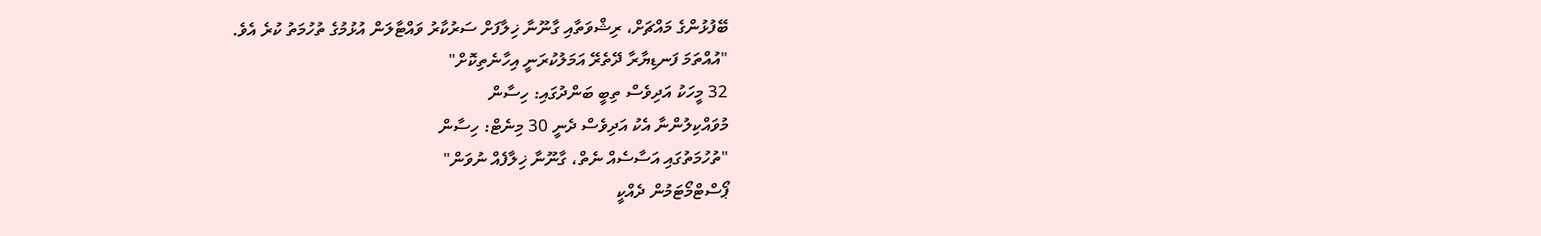ބޭފުޅުންގެ މައްޗަށް، ރިޝްވަތާއި ގާނޫނާ ޚިލާފަށް ސަރުކާރު ވައްޓާލަން އުޅުމުގެ ތުހުމަތު ކުރެ އެވެ.
"އުއްތަމަ ފަނޑިޔާރާ ދޭތެރޭ އަމަލުކުރަނީ އިހާނެތިކޮށް"
32 މީހަކު އަދިވެސް ތިބީ ބަންދުގައި: ހިސާން
މުވައްކިލުންނާ އެކު އަދިވެސް ދެނީ 30 މިނެޓް: ހިސާން
"ތުހުމަތުގައި އަސާސެއް ނެތް، ގާނޫނާ ޚިލާފެއް ނުވަން"
ޕޯސްޓްމޯޓަމުން ދެއްކީ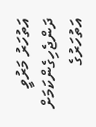އަތުހަރު މަރުވީ ދަންޖެހިގެންކަމަށް
އަތުހަރުގެ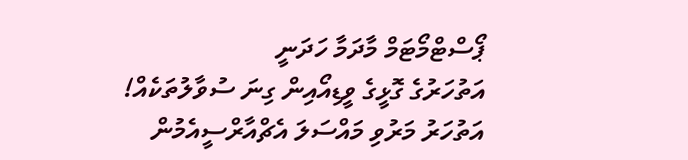ޕޯސްޓްމޯޓަމް މާދަމާ ހަދަނީ
އަތުހަރުގެ ގޮޅީގެ ވީޑިއޯއިން ގިނަ ސުވާލުތަކެއް!
އަތުހަރު މަރުވި މައްސަލަ އެޗްއާރްސީއެމުން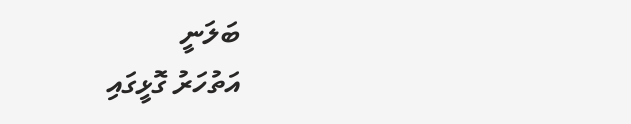ބަލަނީ
އަތުހަރު ގޮޅީގައި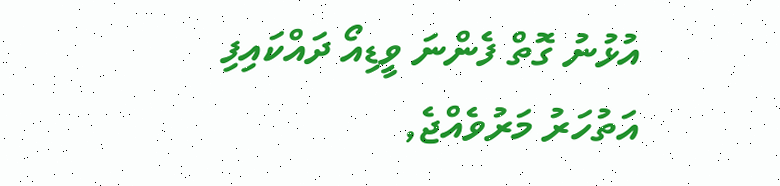އުޅުނު ގޮތް ފެންނަ ވީޑިއޯ ދައްކައިފި
އަތުހަރު މަރުވެއްޖެ,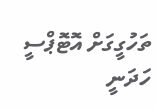ތަހުގީގަށް އޮޓޮޕްސީ ހަދަނީ